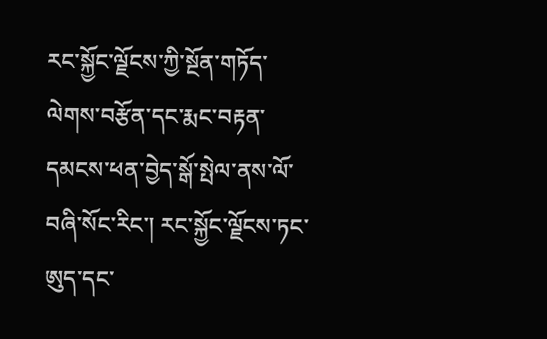རང་སྐྱོང་ལྗོངས་ཀྱི་སྔོན་གཏོད་ལེགས་བརྩོན་དང་རྨང་བརྟན་དམངས་ཕན་བྱེད་སྒོ་སྤེལ་ནས་ལོ་བཞི་སོང་རིང་། རང་སྐྱོང་ལྗོངས་ཏང་ཨུད་དང་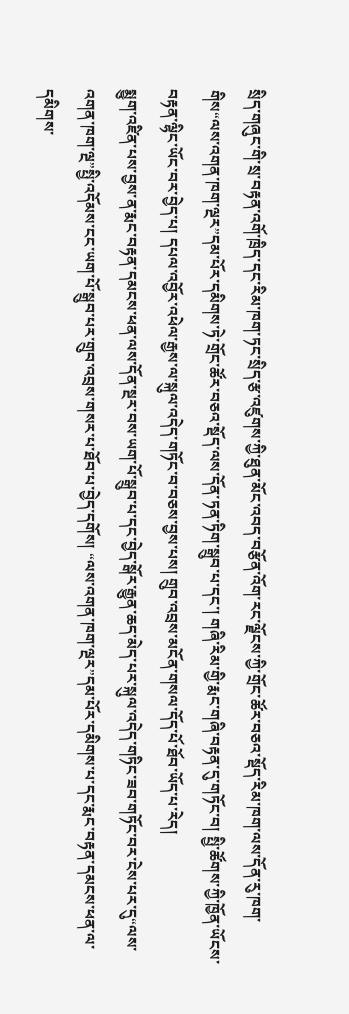སྲིད་གཞུང་གི་སྲ་བརྟན་འགོ་ཁྲིད་དང་རིམ་ཁག་ཏང་སྲིད་རྩ་འཛུགས་ཀྱི་ཐུན་མོང་འབད་བརྩོན་འོག་རང་ལྗོངས་ཀྱི་གྲོང་ཚོར་བཅའ་སྡོད་རིམ་ཁག་ལས་དོན་རུ་ཁག་གིས“ལས་འགན་ཁག་ལྔར”དམ་པོར་དམིགས་ཏེ་གྲོང་ཚོར་བཅའ་སྡོད་ལས་དོན་ཏན་ཏིག་སྒྲུབ་པ་དང་། གཞི་རིམ་གྱི་རྨང་གཞི་བརྟན་དུ་གཏོང་བ། སྤྱི་ཚོགས་ཀྱི་ཁྱོན་ཡོངས་བརྟན་ལྷིང་ཡོང་བར་བྱེད་པ། དཔལ་འབྱོར་འཕེལ་རྒྱས་ལ་སྐུལ་འདེད་གཏོང་བ་བཅས་བྱས་པས། གྲུབ་འབྲས་མངོན་གསལ་དོད་པོ་ཐོབ་ཡོད་པ་རེད།
སྨྱུག་འཛིན་པས་བྱས་ན་རྨང་བརྟན་དམངས་ཕན་ལས་དོན་སྔར་བས་ཡག་པོ་སྒྲུབ་པ་དང་བྱེད་སྒོར་རྒྱུན་ཆད་མེད་པར་སྐུལ་འདེད་གཏིང་ཟབ་གཏོང་བར་ངེས་པར་དུ“ལས་འགན་ཁག་ལྔ”སྤྱི་འདོམས་ངང་ཡག་པོ་སྒྲུབ་པར་གྲུབ་འབྲས་གསར་པ་ཐོབ་པ་བྱེད་དགོས། “ལས་འགན་ཁག་ལྔར”དམ་པོར་དམིགས་པ་དང་རྨང་བརྟན་དམངས་ཕན་ལ་དམིགས་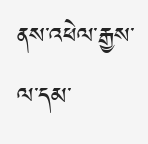ནས་འཕེལ་རྒྱས་ལ་དམ་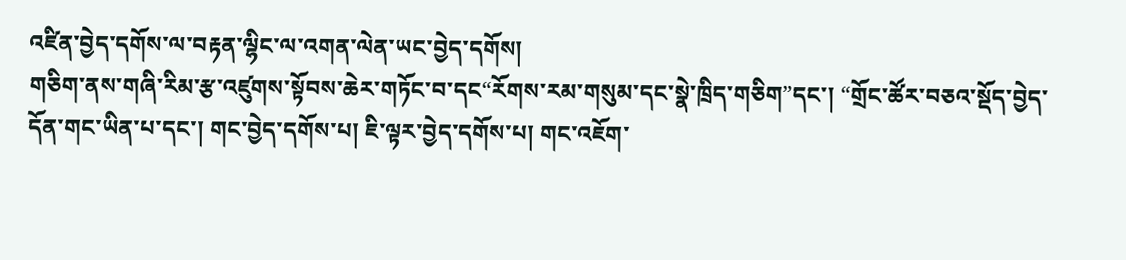འཛིན་བྱེད་དགོས་ལ་བརྟན་ལྷིང་ལ་འགན་ལེན་ཡང་བྱེད་དགོས།
གཅིག་ནས་གཞི་རིམ་རྩ་འཛུགས་སྟོབས་ཆེར་གཏོང་བ་དང“རོགས་རམ་གསུམ་དང་སྣེ་ཁྲིད་གཅིག”དང་། “གྲོང་ཚོར་བཅའ་སྡོད་བྱེད་དོན་གང་ཡིན་པ་དང་། གང་བྱེད་དགོས་པ། ཇི་ལྟར་བྱེད་དགོས་པ། གང་འཇོག་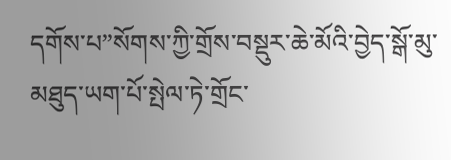དགོས་པ”སོགས་ཀྱི་གྲོས་བསྡུར་ཆེ་མོའི་བྱེད་སྒོ་མུ་མཐུད་ཡག་པོ་སྤེལ་ཏེ་གྲོང་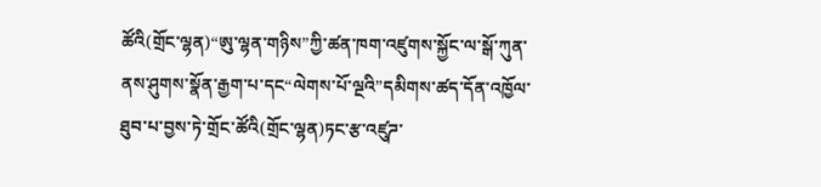ཚོའི(གྲོང་ལྷན)“ཨུ་ལྷན་གཉིས”ཀྱི་ཚན་ཁག་འཛུགས་སྐྱོང་ལ་སྒོ་ཀུན་ནས་ཤུགས་སྣོན་རྒྱག་པ་དང“ལེགས་པོ་ལྔའི”དམིགས་ཚད་དོན་འཁྱོལ་ཐུབ་པ་བྱས་ཏེ་གྲོང་ཚོའི(གྲོང་ལྷན)ཏང་རྩ་འཛུཌ་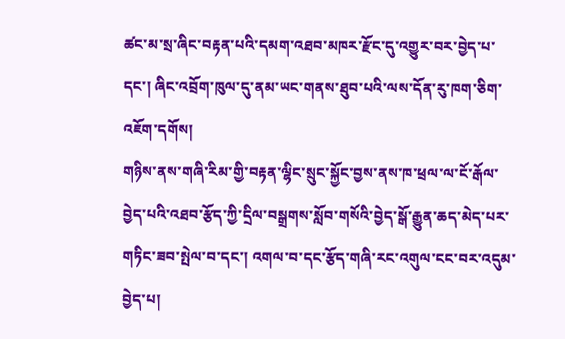ཚང་མ་སྲ་ཞིང་བརྟན་པའི་དམག་འཐབ་མཁར་རྫོང་དུ་འགྱུར་བར་བྱེད་པ་དང་། ཞིང་འབྲོག་ཁུལ་དུ་ནམ་ཡང་གནས་ཐུབ་པའི་ལས་དོན་རུ་ཁག་ཅིག་འཇོག་དགོས།
གཉིས་ནས་གཞི་རིམ་གྱི་བརྟན་ལྷིང་སྲུང་སྐྱོང་བྱས་ནས་ཁ་ཕྲལ་ལ་ངོ་རྒོལ་བྱེད་པའི་འཐབ་རྩོད་ཀྱི་དྲིལ་བསྒྲགས་སློབ་གསོའི་བྱེད་སྒོ་རྒྱུན་ཆད་མེད་པར་གཏིང་ཟབ་སྤེལ་བ་དང་། འགལ་བ་དང་རྩོད་གཞི་རང་འགུལ་ངང་བར་འདུམ་བྱེད་པ།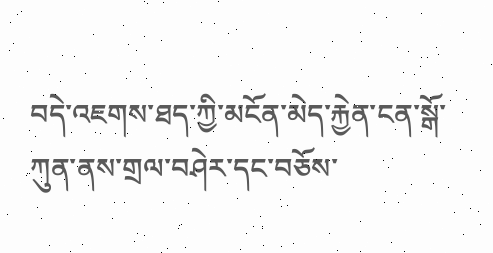བདེ་འཇགས་ཐད་ཀྱི་མངོན་མེད་རྐྱེན་ངན་སྒོ་ཀུན་ནས་གྲལ་བཤེར་དང་བཅོས་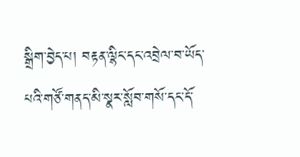སྒྲིག་བྱེད་པ། བརྟན་ལྷིང་དང་འབྲེལ་བ་ཡོད་པའི་གཙོ་གནད་མི་སྣར་སློབ་གསོ་དང་དོ་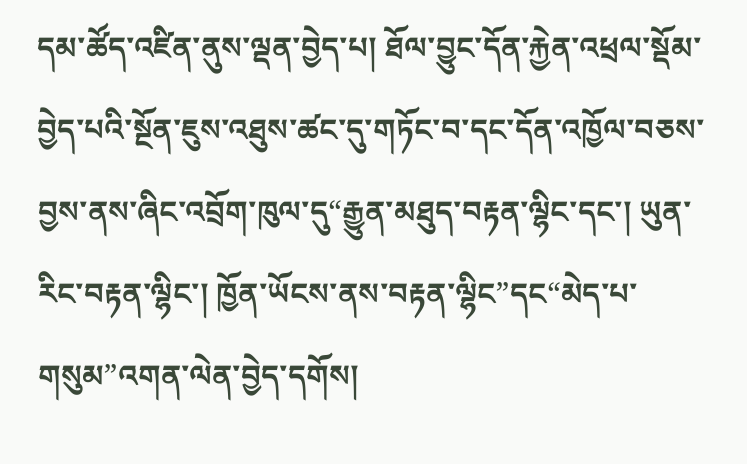དམ་ཚོད་འཛིན་ནུས་ལྡན་བྱེད་པ། ཐོལ་བྱུང་དོན་རྐྱེན་འཕྲལ་སྡོམ་བྱེད་པའི་སྔོན་ཇུས་འཐུས་ཚང་དུ་གཏོང་བ་དང་དོན་འཁྱོལ་བཅས་བྱས་ནས་ཞིང་འབྲོག་ཁུལ་དུ“རྒྱུན་མཐུད་བརྟན་ལྷིང་དང་། ཡུན་རིང་བརྟན་ལྷིང་། ཁྱོན་ཡོངས་ནས་བརྟན་ལྷིང”དང“མེད་པ་གསུམ”འགན་ལེན་བྱེད་དགོས།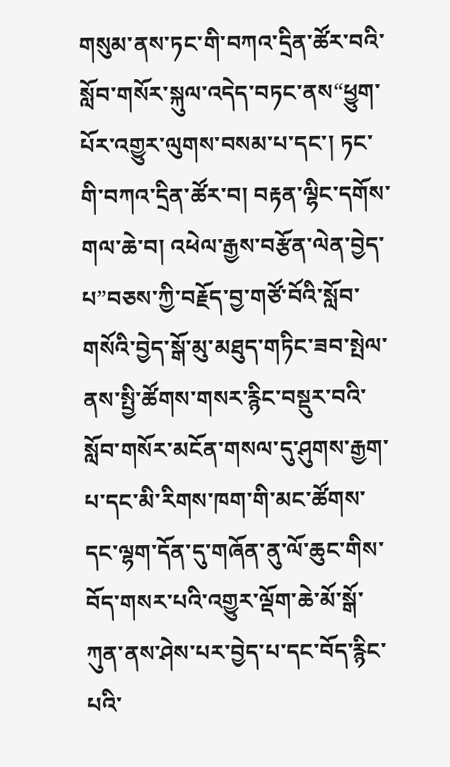གསུམ་ནས་ཏང་གི་བཀའ་དྲིན་ཚོར་བའི་སློབ་གསོར་སྐུལ་འདེད་བཏང་ནས“ཕྱུག་པོར་འགྱུར་ལུགས་བསམ་པ་དང་། ཏང་གི་བཀའ་དྲིན་ཚོར་བ། བརྟན་ལྷིང་དགོས་གལ་ཆེ་བ། འཕེལ་རྒྱས་བརྩོན་ལེན་བྱེད་པ”བཅས་ཀྱི་བརྗོད་བྱ་གཙོ་བོའི་སློབ་གསོའི་བྱེད་སྒོ་མུ་མཐུད་གཏིང་ཟབ་སྤེལ་ནས་སྤྱི་ཚོགས་གསར་རྙིང་བསྡུར་བའི་སློབ་གསོར་མངོན་གསལ་དུ་ཤུགས་རྒྱག་པ་དང་མི་རིགས་ཁག་གི་མང་ཚོགས་དང་ལྷག་དོན་དུ་གཞོན་ནུ་ལོ་ཆུང་གིས་བོད་གསར་པའི་འགྱུར་ལྡོག་ཆེ་མོ་སྒོ་ཀུན་ནས་ཤེས་པར་བྱེད་པ་དང་བོད་རྙིང་པའི་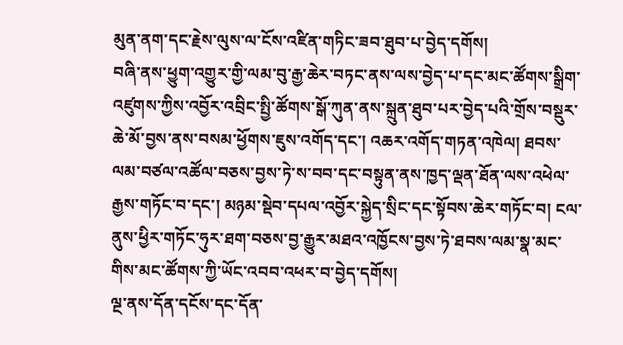མུན་ནག་དང་རྗེས་ལུས་ལ་ངོས་འཛིན་གཏིང་ཟབ་ཐུབ་པ་བྱེད་དགོས།
བཞི་ནས་ཕྱུག་འགྱུར་གྱི་ལམ་བུ་རྒྱ་ཆེར་བཏང་ནས་ལས་བྱེད་པ་དང་མང་ཚོགས་སྒྲིག་འཛུགས་ཀྱིས་འབྱོར་འབྲིང་སྤྱི་ཚོགས་སྒོ་ཀུན་ནས་སྐྲུན་ཐུབ་པར་བྱེད་པའི་གྲོས་བསྡུར་ཆེ་མོ་བྱས་ནས་བསམ་ཕྱོགས་ཇུས་འགོད་དང་། འཆར་འགོད་གཏན་འཁེལ། ཐབས་ལམ་བཙལ་འཚོལ་བཅས་བྱས་ཏེ་ས་བབ་དང་བསྟུན་ནས་ཁྱད་ལྡན་ཐོན་ལས་འཕེལ་རྒྱས་གཏོང་བ་དང་། མཉམ་སྡེབ་དཔལ་འབྱོར་སྐྱེད་སྲིང་དང་སྟོབས་ཆེར་གཏོང་བ། ངལ་ནུས་ཕྱིར་གཏོང་ཧུར་ཐག་བཅས་བྱ་རྒྱུར་མཐའ་འཁྱོངས་བྱས་ཏེ་ཐབས་ལམ་སྣ་མང་གིས་མང་ཚོགས་ཀྱི་ཡོང་འབབ་འཕར་བ་བྱེད་དགོས།
ལྔ་ནས་དོན་དངོས་དང་དོན་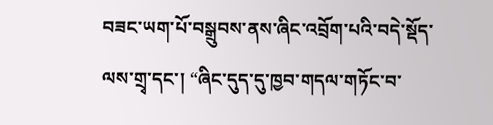བཟང་ཡག་པོ་བསྒྲུབས་ནས་ཞིང་འབྲོག་པའི་བདེ་སྡོད་ལས་གྲྭ་དང་། “ཞིང་དུད་དུ་ཁྱབ་གདལ་གཏོང་བ་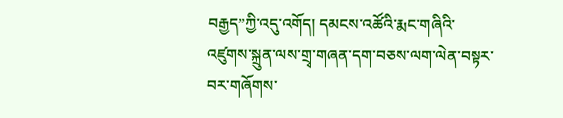བརྒྱད”ཀྱི་འདུ་འགོད། དམངས་འཚོའི་རྨང་གཞིའི་འཛུགས་སྐྲུན་ལས་གྲྭ་གཞན་དག་བཅས་ལག་ལེན་བསྟར་བར་གཞོགས་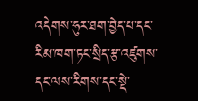འདེགས་ཧུར་ཐག་བྱེད་པ་དང་རིམ་ཁག་ཏང་སྲིད་རྩ་འཛུགས་དང་ལས་རིགས་དང་སྡེ་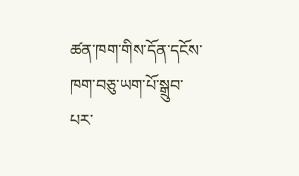ཚན་ཁག་གིས་དོན་དངོས་ཁག་བཅུ་ཡག་པོ་སྒྲུབ་པར་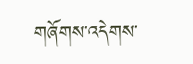གཞོགས་འདེགས་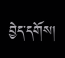བྱེད་དགོས།